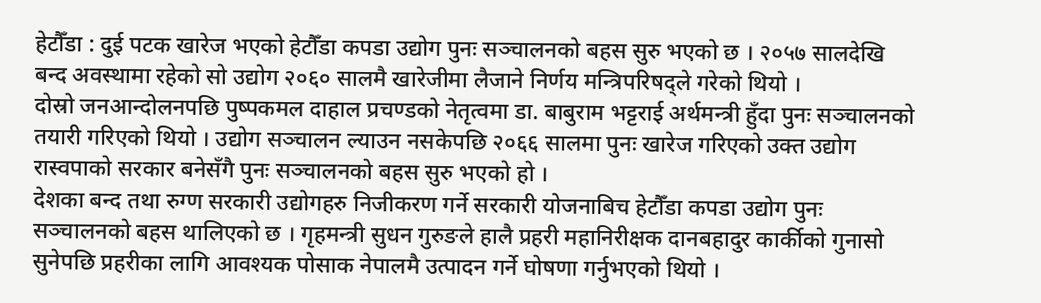हेटौँडा : दुई पटक खारेज भएको हेटौँडा कपडा उद्योग पुनः सञ्चालनको बहस सुरु भएको छ । २०५७ सालदेखि बन्द अवस्थामा रहेको सो उद्योग २०६० सालमै खारेजीमा लैजाने निर्णय मन्त्रिपरिषद्ले गरेको थियो ।
दोस्रो जनआन्दोलनपछि पुष्पकमल दाहाल प्रचण्डको नेतृत्वमा डा. बाबुराम भट्टराई अर्थमन्त्री हुँदा पुनः सञ्चालनको तयारी गरिएको थियो । उद्योग सञ्चालन ल्याउन नसकेपछि २०६६ सालमा पुनः खारेज गरिएको उक्त उद्योग रास्वपाको सरकार बनेसँगै पुनः सञ्चालनको बहस सुरु भएको हो ।
देशका बन्द तथा रुग्ण सरकारी उद्योगहरु निजीकरण गर्ने सरकारी योजनाबिच हेटौँडा कपडा उद्योग पुनः सञ्चालनको बहस थालिएको छ । गृहमन्त्री सुधन गुरुङले हालै प्रहरी महानिरीक्षक दानबहादुर कार्कीको गुनासो सुनेपछि प्रहरीका लागि आवश्यक पोसाक नेपालमै उत्पादन गर्ने घोषणा गर्नुभएको थियो ।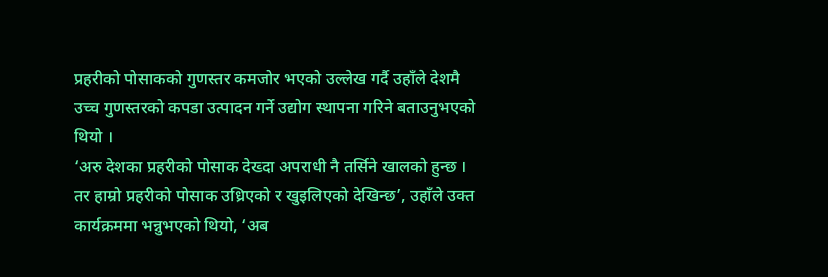प्रहरीको पोसाकको गुणस्तर कमजोर भएको उल्लेख गर्दै उहाँले देशमै उच्च गुणस्तरको कपडा उत्पादन गर्ने उद्योग स्थापना गरिने बताउनुभएको थियो ।
‘अरु देशका प्रहरीको पोसाक देख्दा अपराधी नै तर्सिने खालको हुन्छ । तर हाम्रो प्रहरीको पोसाक उध्रिएको र खुइलिएको देखिन्छ’, उहाँले उक्त कार्यक्रममा भन्नुभएको थियो, ‘अब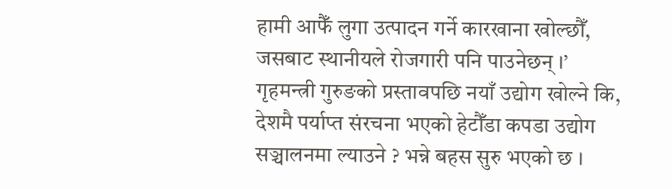हामी आफैँ लुगा उत्पादन गर्ने कारखाना खोल्छौँ, जसबाट स्थानीयले रोजगारी पनि पाउनेछन् ।’
गृहमन्त्री गुरुङको प्रस्तावपछि नयाँ उद्योग खोल्ने कि, देशमै पर्याप्त संरचना भएको हेटौँडा कपडा उद्योग सञ्चालनमा ल्याउने ? भन्ने बहस सुरु भएको छ ।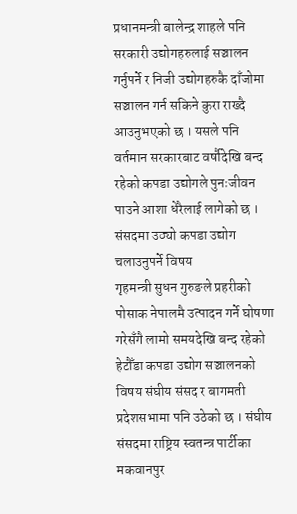प्रधानमन्त्री बालेन्द्र शाहले पनि सरकारी उद्योगहरुलाई सञ्चालन गर्नुपर्ने र निजी उद्योगहरुकै दाँजोमा सञ्चालन गर्न सकिने कुरा राख्दै आउनुभएको छ । यसले पनि वर्तमान सरकारबाट वर्षौदेखि बन्द रहेको कपडा उद्योगले पुनःजीवन पाउने आशा धेरैलाई लागेको छ ।
संसदमा उठ्यो कपडा उद्योग चलाउनुपर्ने विषय
गृहमन्त्री सुधन गुरुङले प्रहरीको पोसाक नेपालमै उत्पादन गर्ने घोषणा गरेसँगै लामो समयदेखि बन्द रहेको हेटौँडा कपडा उद्योग सञ्चालनको विषय संघीय संसद र बागमती प्रदेशसभामा पनि उठेको छ । संघीय संसदमा राष्ट्रिय स्वतन्त्र पार्टीका मकवानपुर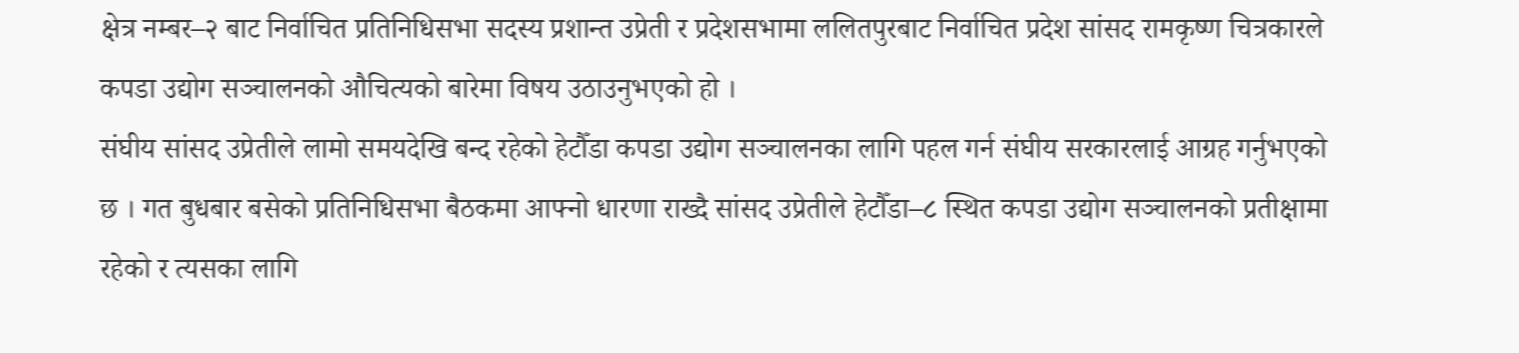क्षेत्र नम्बर–२ बाट निर्वाचित प्रतिनिधिसभा सदस्य प्रशान्त उप्रेती र प्रदेशसभामा ललितपुरबाट निर्वाचित प्रदेश सांसद रामकृष्ण चित्रकारले कपडा उद्योग सञ्चालनको औचित्यको बारेमा विषय उठाउनुभएको हो ।
संघीय सांसद उप्रेतीले लामो समयदेखि बन्द रहेको हेटौँडा कपडा उद्योग सञ्चालनका लागि पहल गर्न संघीय सरकारलाई आग्रह गर्नुभएको छ । गत बुधबार बसेको प्रतिनिधिसभा बैठकमा आफ्नो धारणा राख्दै सांसद उप्रेतीले हेटौँडा–८ स्थित कपडा उद्योग सञ्चालनको प्रतीक्षामा रहेको र त्यसका लागि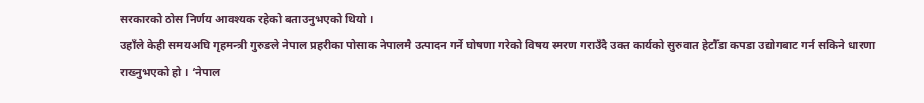सरकारको ठोस निर्णय आवश्यक रहेको बताउनुभएको थियो ।
उहाँले केही समयअघि गृहमन्त्री गुरुङले नेपाल प्रहरीका पोसाक नेपालमै उत्पादन गर्ने घोषणा गरेको विषय स्मरण गराउँदै उक्त कार्यको सुरुवात हेटौँडा कपडा उद्योगबाट गर्न सकिने धारणा राख्नुभएको हो । ‘नेपाल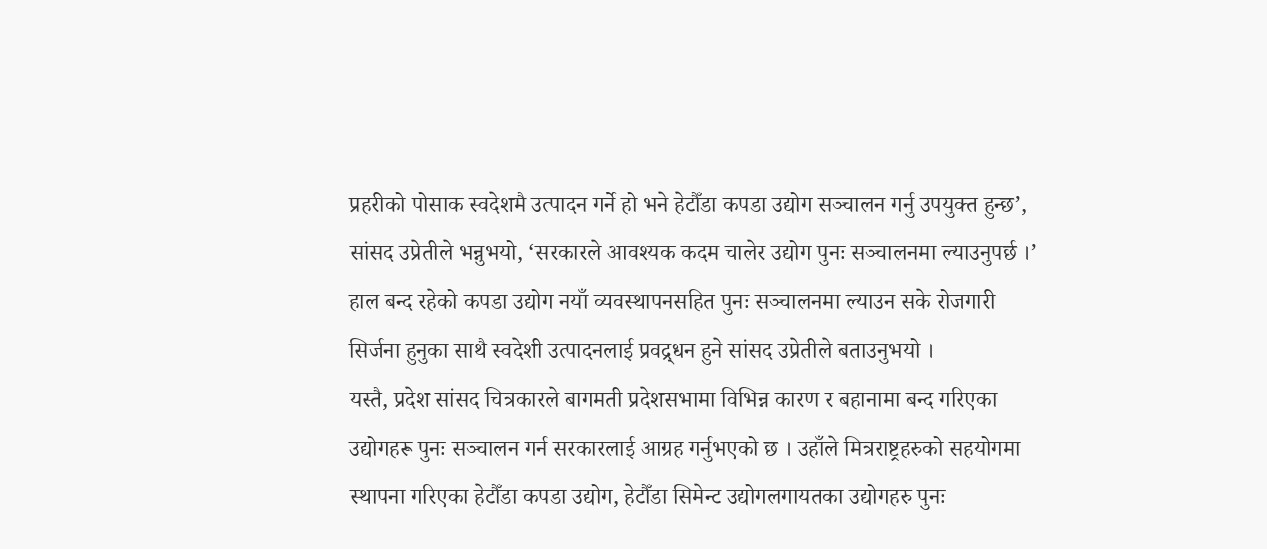प्रहरीको पोसाक स्वदेशमै उत्पादन गर्ने हो भने हेटौँडा कपडा उद्योग सञ्चालन गर्नु उपयुक्त हुन्छ’, सांसद उप्रेतीले भन्नुभयो, ‘सरकारले आवश्यक कदम चालेर उद्योग पुनः सञ्चालनमा ल्याउनुपर्छ ।’ हाल बन्द रहेको कपडा उद्योग नयाँ व्यवस्थापनसहित पुनः सञ्चालनमा ल्याउन सके रोजगारी सिर्जना हुनुका साथै स्वदेशी उत्पादनलाई प्रवद्र्धन हुने सांसद उप्रेतीले बताउनुभयो ।
यस्तै, प्रदेश सांसद चित्रकारले बागमती प्रदेशसभामा विभिन्न कारण र बहानामा बन्द गरिएका उद्योगहरू पुनः सञ्चालन गर्न सरकारलाई आग्रह गर्नुभएको छ । उहाँले मित्रराष्ट्रहरुको सहयोगमा स्थापना गरिएका हेटौँडा कपडा उद्योग, हेटौँडा सिमेन्ट उद्योगलगायतका उद्योगहरु पुनः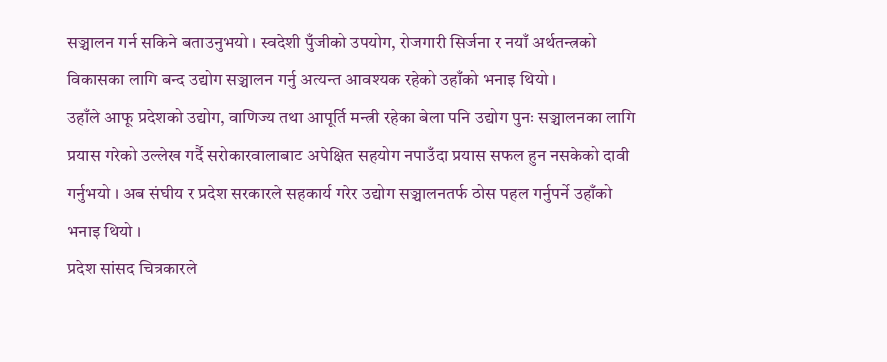सञ्चालन गर्न सकिने बताउनुभयो । स्वदेशी पुँजीको उपयोग, रोजगारी सिर्जना र नयाँ अर्थतन्त्रको विकासका लागि बन्द उद्योग सञ्चालन गर्नु अत्यन्त आवश्यक रहेको उहाँको भनाइ थियो ।
उहाँले आफू प्रदेशको उद्योग, वाणिज्य तथा आपूर्ति मन्त्री रहेका बेला पनि उद्योग पुनः सञ्चालनका लागि प्रयास गरेको उल्लेख गर्दै सरोकारवालाबाट अपेक्षित सहयोग नपाउँदा प्रयास सफल हुन नसकेको दावी गर्नुभयो । अब संघीय र प्रदेश सरकारले सहकार्य गरेर उद्योग सञ्चालनतर्फ ठोस पहल गर्नुपर्ने उहाँको भनाइ थियो ।
प्रदेश सांसद चित्रकारले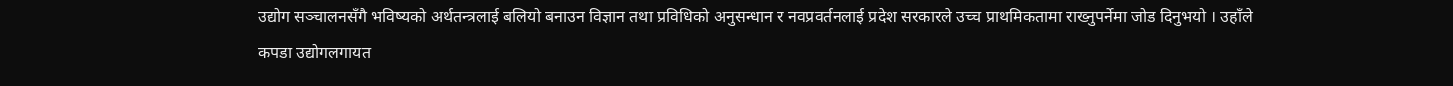उद्योग सञ्चालनसँगै भविष्यको अर्थतन्त्रलाई बलियो बनाउन विज्ञान तथा प्रविधिको अनुसन्धान र नवप्रवर्तनलाई प्रदेश सरकारले उच्च प्राथमिकतामा राख्नुपर्नेमा जोड दिनुभयो । उहाँले कपडा उद्योगलगायत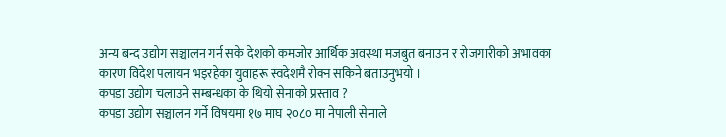अन्य बन्द उद्योग सञ्चालन गर्न सके देशको कमजोर आर्थिक अवस्था मजबुत बनाउन र रोजगारीको अभावका कारण विदेश पलायन भइरहेका युवाहरू स्वदेशमै रोक्न सकिने बताउनुभयो ।
कपडा उद्योग चलाउने सम्बन्धका के थियो सेनाको प्रस्ताव ?
कपडा उद्योग सञ्चालन गर्ने विषयमा १७ माघ २०८० मा नेपाली सेनाले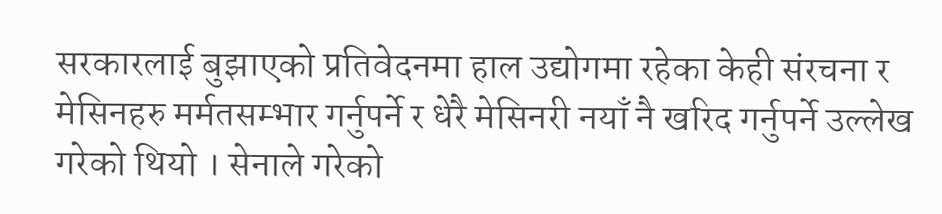सरकारलाई बुझाएको प्रतिवेदनमा हाल उद्योगमा रहेका केही संरचना र मेसिनहरु मर्मतसम्भार गर्नुपर्ने र धेरै मेसिनरी नयाँ नै खरिद गर्नुपर्ने उल्लेख गरेको थियो । सेनाले गरेको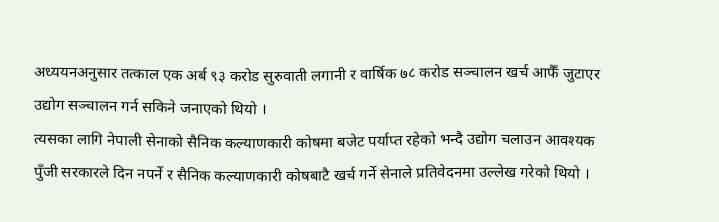अध्ययनअनुसार तत्काल एक अर्ब ९३ करोड सुरुवाती लगानी र वार्षिक ७८ करोड सञ्चालन खर्च आफैँ जुटाएर उद्योग सञ्चालन गर्न सकिने जनाएको थियो ।
त्यसका लागि नेपाली सेनाको सैनिक कल्याणकारी कोषमा बजेट पर्याप्त रहेको भन्दै उद्योग चलाउन आवश्यक पुँजी सरकारले दिन नपर्ने र सैनिक कल्याणकारी कोषबाटै खर्च गर्ने सेनाले प्रतिवेदनमा उल्लेख गरेको थियो ।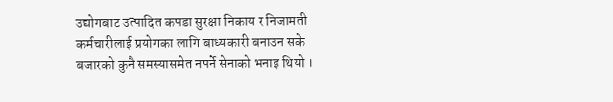उद्योगबाट उत्पादित कपडा सुरक्षा निकाय र निजामती कर्मचारीलाई प्रयोगका लागि बाध्यकारी बनाउन सके बजारको कुनै समस्यासमेत नपर्ने सेनाको भनाइ थियो ।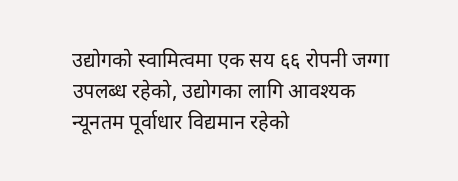उद्योगको स्वामित्वमा एक सय ६६ रोपनी जग्गा उपलब्ध रहेको, उद्योगका लागि आवश्यक न्यूनतम पूर्वाधार विद्यमान रहेको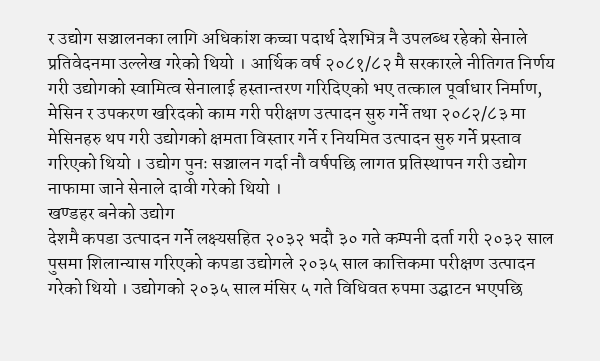र उद्योग सञ्चालनका लागि अधिकांश कच्चा पदार्थ देशभित्र नै उपलब्ध रहेको सेनाले प्रतिवेदनमा उल्लेख गरेको थियो । आर्थिक वर्ष २०८१/८२ मै सरकारले नीतिगत निर्णय गरी उद्योगको स्वामित्व सेनालाई हस्तान्तरण गरिदिएको भए तत्काल पूर्वाधार निर्माण, मेसिन र उपकरण खरिदको काम गरी परीक्षण उत्पादन सुरु गर्ने तथा २०८२/८३ मा मेसिनहरु थप गरी उद्योगको क्षमता विस्तार गर्ने र नियमित उत्पादन सुरु गर्ने प्रस्ताव गरिएको थियो । उद्योग पुनः सञ्चालन गर्दा नौ वर्षपछि लागत प्रतिस्थापन गरी उद्योग नाफामा जाने सेनाले दावी गरेको थियो ।
खण्डहर बनेको उद्योग
देशमै कपडा उत्पादन गर्ने लक्ष्यसहित २०३२ भदौ ३० गते कम्पनी दर्ता गरी २०३२ साल पुसमा शिलान्यास गरिएको कपडा उद्योगले २०३५ साल कात्तिकमा परीक्षण उत्पादन गरेको थियो । उद्योगको २०३५ साल मंसिर ५ गते विधिवत रुपमा उद्घाटन भएपछि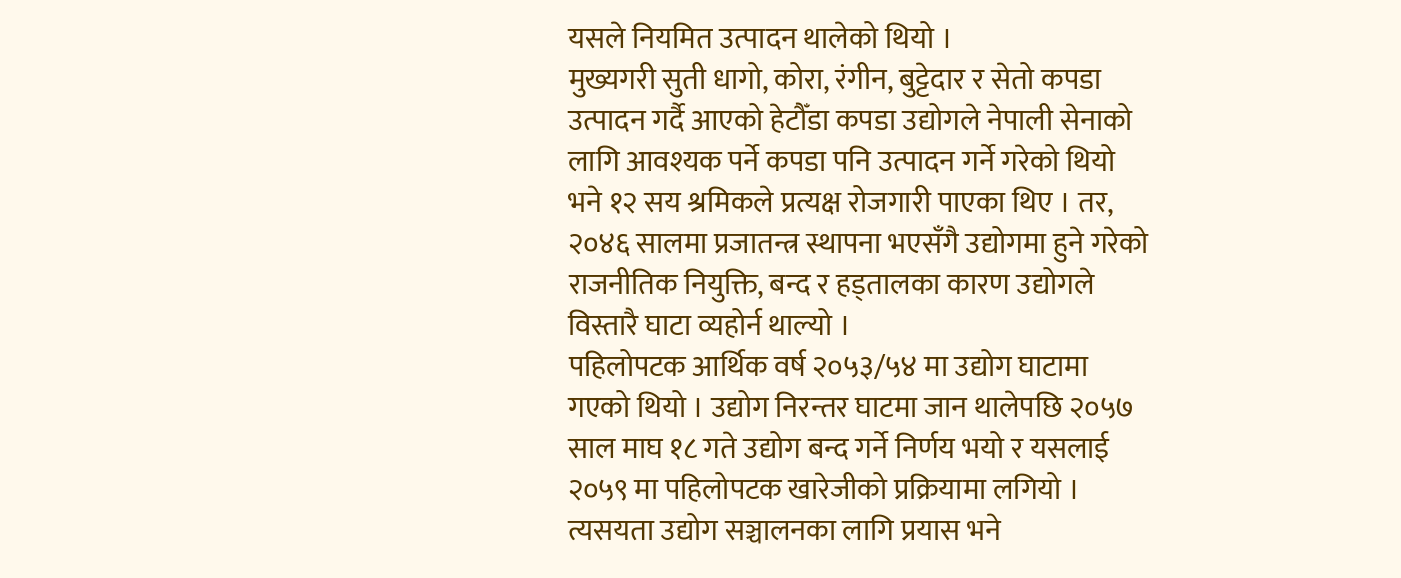यसले नियमित उत्पादन थालेको थियो ।
मुख्यगरी सुती धागो, कोरा, रंगीन, बुट्टेदार र सेतो कपडा उत्पादन गर्दै आएको हेटौँडा कपडा उद्योगले नेपाली सेनाको लागि आवश्यक पर्ने कपडा पनि उत्पादन गर्ने गरेको थियो भने १२ सय श्रमिकले प्रत्यक्ष रोजगारी पाएका थिए । तर, २०४६ सालमा प्रजातन्त्र स्थापना भएसँगै उद्योगमा हुने गरेको राजनीतिक नियुक्ति, बन्द र हड्तालका कारण उद्योगले विस्तारै घाटा व्यहोर्न थाल्यो ।
पहिलोपटक आर्थिक वर्ष २०५३/५४ मा उद्योग घाटामा गएको थियो । उद्योग निरन्तर घाटमा जान थालेपछि २०५७ साल माघ १८ गते उद्योग बन्द गर्ने निर्णय भयो र यसलाई २०५९ मा पहिलोपटक खारेजीको प्रक्रियामा लगियो ।
त्यसयता उद्योग सञ्चालनका लागि प्रयास भने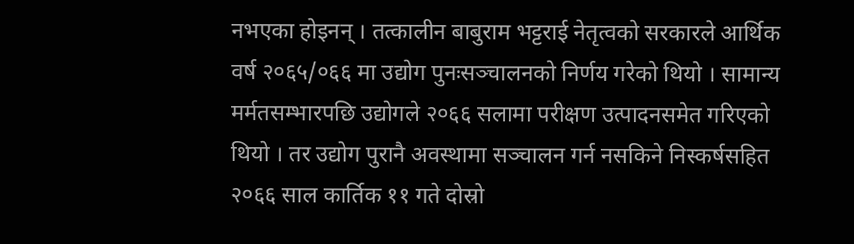नभएका होइनन् । तत्कालीन बाबुराम भट्टराई नेतृत्वको सरकारले आर्थिक वर्ष २०६५/०६६ मा उद्योग पुनःसञ्चालनको निर्णय गरेको थियो । सामान्य मर्मतसम्भारपछि उद्योगले २०६६ सलामा परीक्षण उत्पादनसमेत गरिएको थियो । तर उद्योग पुरानै अवस्थामा सञ्चालन गर्न नसकिने निस्कर्षसहित २०६६ साल कार्तिक ११ गते दोस्रो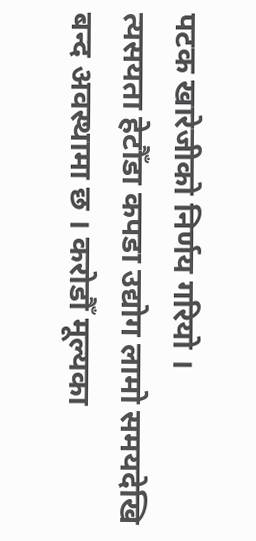पटक खारेजीको निर्णय गरियो ।
त्यसयता हेटौँडा कपडा उद्योग लामो समयदेखि बन्द अवस्थामा छ । करोडौँ मूल्यका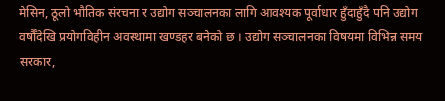मेसिन, ठूलो भौतिक संरचना र उद्योग सञ्चालनका लागि आवश्यक पूर्वाधार हुँदाहुँदै पनि उद्योग वर्षौँदेखि प्रयोगविहीन अवस्थामा खण्डहर बनेको छ । उद्योग सञ्चालनका विषयमा विभिन्न समय सरकार,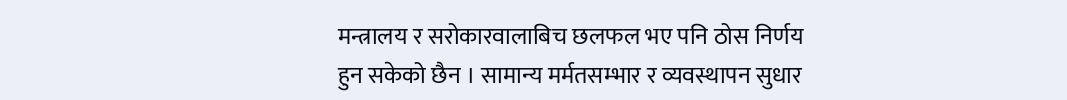मन्त्रालय र सरोकारवालाबिच छलफल भए पनि ठोस निर्णय हुन सकेको छैन । सामान्य मर्मतसम्भार र व्यवस्थापन सुधार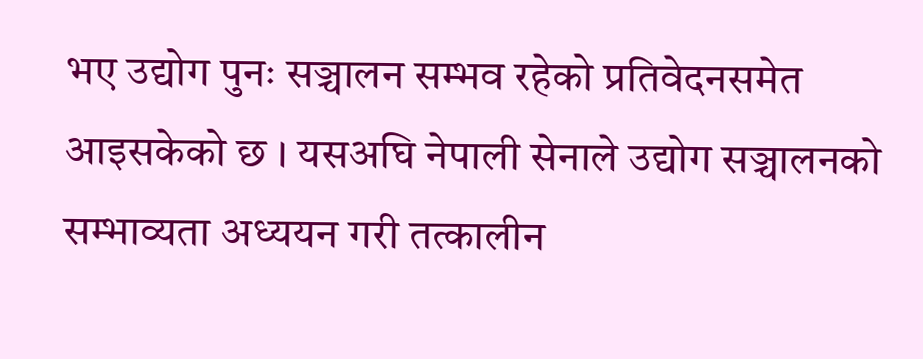भए उद्योग पुनः सञ्चालन सम्भव रहेको प्रतिवेदनसमेत आइसकेको छ । यसअघि नेपाली सेनाले उद्योग सञ्चालनको सम्भाव्यता अध्ययन गरी तत्कालीन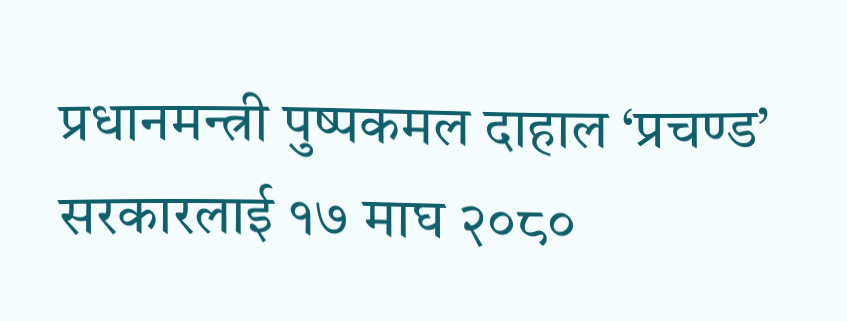प्रधानमन्त्री पुष्पकमल दाहाल ‘प्रचण्ड’ सरकारलाई १७ माघ २०८०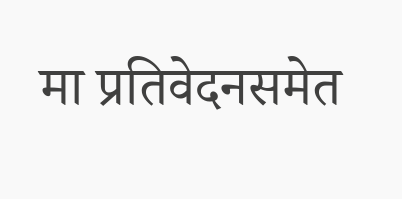मा प्रतिवेदनसमेत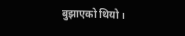बुझाएको थियो ।